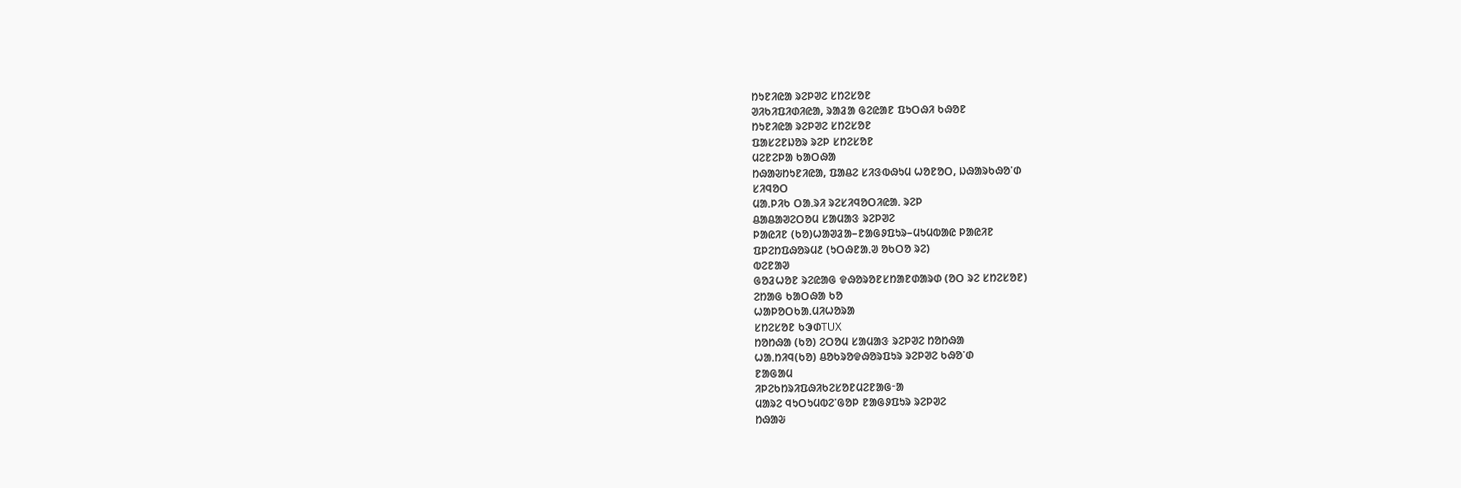ᱴᱩᱱᱤᱭᱟ ᱨᱮᱞᱣᱮ ᱥᱴᱮᱥᱚᱱ
ᱣᱤᱠᱤᱯᱤᱰᱤᱭᱟ, ᱨᱟᱲᱟ ᱜᱮᱭᱟᱱ ᱯᱩᱛᱷᱤ ᱠᱷᱚᱱ
ᱴᱩᱱᱤᱭᱟ ᱨᱮᱞᱣᱮ ᱥᱴᱮᱥᱚᱱ
ᱯᱟᱥᱮᱱᱡᱚᱨ ᱨᱮᱞ ᱥᱴᱮᱥᱚᱱ
ᱢᱮᱱᱮᱞᱟ ᱠᱟᱛᱷᱟ
ᱴᱷᱟᱶᱴᱩᱱᱤᱭᱟ, ᱯᱟᱪᱮ ᱥᱤᱝᱵᱷᱩᱢ ᱦᱚᱱᱚᱛ, ᱡᱷᱟᱨᱠᱷᱚᱸᱰ
ᱥᱤᱧᱚᱛ
ᱢᱟᱹᱞᱤᱠ ᱛᱟᱹᱨᱤ ᱨᱮᱥᱤᱧᱚᱛᱤᱭᱟᱹ ᱨᱮᱞ
ᱪᱟᱪᱟᱣᱮᱛᱚᱢ ᱥᱟᱢᱟᱝ ᱨᱮᱞᱣᱮ
ᱞᱟᱭᱤᱱ (ᱠᱚ)ᱦᱟᱣᱲᱟ–ᱱᱟᱜᱽᱯᱩᱨ–ᱢᱩᱢᱵᱟᱭ ᱞᱟᱭᱤᱱ
ᱯᱞᱮᱴᱯᱷᱚᱨᱢ᱒ (ᱩᱛᱷᱱᱟᱹᱣ ᱚᱠᱛᱚ ᱨᱮ)
ᱵᱮᱱᱟᱣ
ᱜᱚᱲᱦᱚᱱ ᱨᱮᱭᱟᱜ ᱫᱷᱚᱨᱚᱱᱥᱴᱟᱱᱰᱟᱨᱰ (ᱚᱛ ᱨᱮ ᱥᱴᱮᱥᱚᱱ)
ᱮᱴᱟᱜ ᱠᱟᱛᱷᱟ ᱠᱚ
ᱦᱟᱞᱚᱛᱠᱟᱹᱢᱤᱦᱚᱨᱟ
ᱥᱴᱮᱥᱚᱱ ᱠᱳᱰTUX
ᱴᱚᱴᱷᱟ (ᱠᱚ) ᱮᱛᱚᱢ ᱥᱟᱢᱟᱝ ᱨᱮᱞᱣᱮ ᱴᱚᱴᱷᱟ
ᱦᱟᱹᱴᱤᱧ(ᱠᱚ) ᱪᱚᱠᱨᱚᱫᱷᱚᱨᱯᱩᱨ ᱨᱮᱞᱣᱮ ᱠᱷᱚᱸᱰ
ᱱᱟᱜᱟᱢ
ᱤᱞᱮᱠᱴᱨᱤᱯᱷᱤᱠᱮᱥᱚᱱᱢᱮᱱᱟᱜᱼᱟ
ᱢᱟᱨᱮ ᱧᱩᱛᱩᱢᱵᱮᱸᱜᱚᱞ ᱱᱟᱜᱽᱯᱩᱨ ᱨᱮᱞᱣᱮ
ᱴᱷᱟᱶ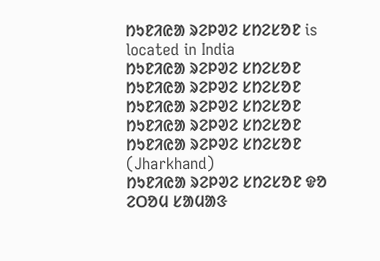ᱴᱩᱱᱤᱭᱟ ᱨᱮᱞᱣᱮ ᱥᱴᱮᱥᱚᱱ is located in India
ᱴᱩᱱᱤᱭᱟ ᱨᱮᱞᱣᱮ ᱥᱴᱮᱥᱚᱱ
ᱴᱩᱱᱤᱭᱟ ᱨᱮᱞᱣᱮ ᱥᱴᱮᱥᱚᱱ
ᱴᱩᱱᱤᱭᱟ ᱨᱮᱞᱣᱮ ᱥᱴᱮᱥᱚᱱ
ᱴᱩᱱᱤᱭᱟ ᱨᱮᱞᱣᱮ ᱥᱴᱮᱥᱚᱱ
ᱴᱩᱱᱤᱭᱟ ᱨᱮᱞᱣᱮ ᱥᱴᱮᱥᱚᱱ (Jharkhand)
ᱴᱩᱱᱤᱭᱟ ᱨᱮᱞᱣᱮ ᱥᱴᱮᱥᱚᱱ ᱫᱚ ᱮᱛᱚᱢ ᱥᱟᱢᱟᱝ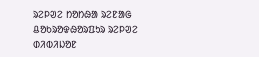ᱨᱮᱞᱣᱮ ᱴᱚᱴᱷᱟ ᱨᱮᱱᱟᱜ ᱪᱚᱠᱨᱚᱫᱷᱚᱨᱯᱩᱨ ᱨᱮᱞᱣᱮ ᱰᱤᱵᱤᱡᱚᱱ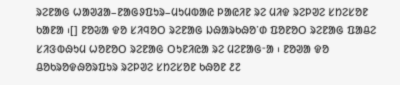ᱨᱮᱱᱟᱜ ᱦᱟᱣᱲᱟ–ᱱᱟᱜᱽᱯᱩᱨ–ᱢᱩᱢᱵᱟᱭ ᱞᱟᱭᱤᱱ ᱨᱮ ᱢᱤᱫ ᱨᱮᱞᱣᱮ ᱥᱴᱮᱥᱚᱱ ᱠᱟᱱᱟ ᱾[] ᱱᱚᱶᱟ ᱫᱚ ᱥᱤᱧᱚᱛ ᱨᱮᱱᱟᱜ ᱡᱷᱟᱨᱠᱷᱚᱸᱰ ᱯᱚᱱᱚᱛ ᱨᱮᱱᱟᱜ ᱯᱟᱪᱮ ᱥᱤᱝᱵᱷᱩᱢ ᱦᱚᱱᱚᱛ ᱨᱮᱱᱟᱜ ᱛᱩᱱᱤᱭᱟ ᱨᱮ ᱢᱮᱱᱟᱜᱼᱟ ᱾ ᱱᱚᱣᱟ ᱫᱚ ᱪᱚᱠᱨᱚᱫᱷᱚᱨᱯᱩᱨ ᱨᱮᱞᱣᱮ ᱥᱴᱮᱥᱚᱱ ᱠᱷᱚᱱ ᱒᱗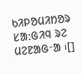ᱠᱤᱞᱚᱢᱤᱴᱚᱨ ᱥᱟᱺᱜᱤᱧ ᱨᱮ ᱢᱮᱱᱟᱜᱼᱟ ᱾[]